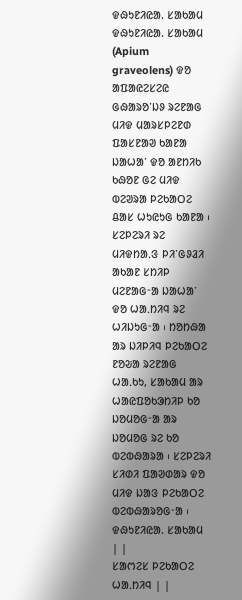ᱫᱷᱩᱱᱤᱭᱟ. ᱥᱟᱠᱟᱢ
ᱫᱷᱩᱱᱤᱭᱟ. ᱥᱟᱠᱟᱢ (Apium graveolens) ᱫᱚ ᱟᱯᱟᱭᱮᱥᱮᱭ ᱜᱷᱟᱨᱚᱸᱡᱽ ᱨᱮᱱᱟᱜ ᱢᱤᱫ ᱢᱟᱨᱥᱞᱮᱱᱰ ᱯᱟᱥᱱᱟᱣ ᱠᱟᱱᱟ ᱡᱟᱦᱟᱸ ᱫᱚ ᱟᱱᱴᱤᱠ ᱠᱷᱚᱱ ᱜᱮ ᱢᱤᱫ ᱵᱮᱣᱨᱟ ᱞᱮᱠᱟᱛᱮ ᱪᱟᱥ ᱦᱩᱭᱩᱜ ᱠᱟᱱᱟ ᱾ ᱥᱮᱞᱮᱨᱤ ᱨᱮ ᱢᱤᱫᱴᱟᱹᱝ ᱞᱤᱸᱜᱽᱲᱤ ᱟᱠᱟᱱ ᱥᱴᱤᱞ ᱢᱮᱱᱟᱜᱼᱟ ᱡᱟᱦᱟᱸ ᱫᱚ ᱦᱟᱹᱴᱤᱧ ᱨᱮ ᱦᱤᱡᱩᱜᱼᱟ ᱾ ᱴᱚᱴᱷᱟ ᱟᱨ ᱡᱤᱞᱤᱧ ᱞᱮᱠᱟᱛᱮ ᱱᱚᱶᱟ ᱨᱮᱱᱟᱜ ᱦᱟᱹᱠᱩ, ᱥᱟᱠᱟᱢ ᱟᱨ ᱦᱟᱭᱯᱚᱠᱳᱴᱤᱞ ᱠᱚ ᱡᱚᱢᱚᱜᱼᱟ ᱟᱨ ᱡᱚᱢᱚᱜ ᱨᱮ ᱠᱚ ᱵᱮᱵᱷᱟᱨᱟ ᱾ ᱥᱮᱞᱮᱨᱤ ᱥᱤᱰᱤ ᱯᱟᱣᱰᱟᱨ ᱫᱚ ᱢᱤᱫ ᱡᱟᱝ ᱞᱮᱠᱟᱛᱮ ᱵᱮᱵᱷᱟᱨᱚᱜᱼᱟ ᱾
ᱫᱷᱩᱱᱤᱭᱟ. ᱥᱟᱠᱟᱢ | |
ᱥᱟᱬᱮᱥ ᱞᱮᱠᱟᱛᱮ ᱦᱟᱹᱴᱤᱧ | |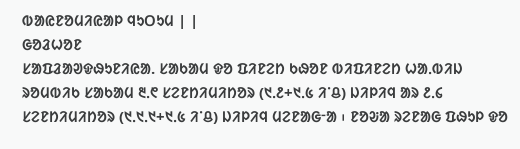ᱵᱟᱭᱱᱚᱢᱤᱭᱟᱞ ᱧᱩᱛᱩᱢ | |
ᱜᱚᱲᱦᱚᱱ
ᱥᱟᱯᱲᱟᱣᱫᱷᱩᱱᱤᱭᱟ. ᱥᱟᱠᱟᱢ ᱫᱚ ᱯᱤᱱᱮᱴ ᱠᱷᱚᱱ ᱵᱤᱯᱤᱱᱮᱴ ᱦᱟᱹᱵᱤᱡ ᱨᱚᱢᱵᱤᱠ ᱥᱟᱠᱟᱢ ᱓ᱹ᱖ ᱥᱮᱱᱴᱤᱢᱤᱴᱚᱨ (᱑ᱹ᱒+᱑ᱹ᱕ ᱤᱸᱪ) ᱡᱤᱞᱤᱧ ᱟᱨ ᱒ᱹ᱔ ᱥᱮᱱᱴᱤᱢᱤᱴᱚᱨ (᱑ᱹ᱑ᱹ᱑+᱑ᱹ᱕ ᱤᱸᱪ) ᱡᱤᱞᱤᱧ ᱢᱮᱱᱟᱜᱼᱟ ᱾ ᱱᱚᱶᱟ ᱨᱮᱱᱟᱜ ᱯᱷᱩᱞ ᱫᱚ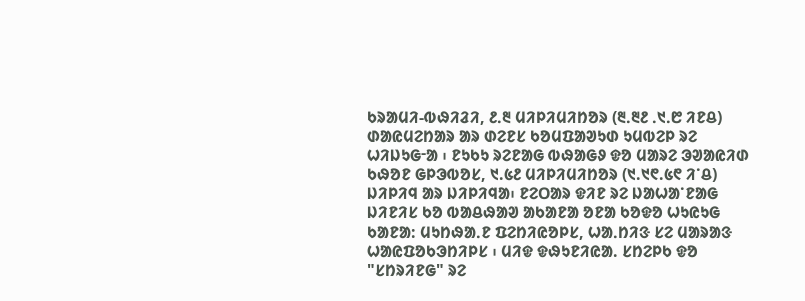ᱠᱨᱟᱢᱤ-ᱵᱷᱤᱲᱤ, ᱒ᱹ᱓ ᱢᱤᱞᱤᱢᱤᱴᱚᱨ (᱓ᱹ᱓᱒ ᱹ᱑ᱹ᱘ ᱤᱱᱪ) ᱰᱟᱭᱢᱮᱴᱟᱨ ᱟᱨ ᱰᱮᱱᱥ ᱠᱚᱢᱯᱟᱣᱩᱰ ᱩᱢᱵᱮᱞ ᱨᱮ ᱦᱤᱡᱩᱜᱼᱟ ᱾ ᱱᱩᱠᱩ ᱨᱮᱱᱟᱜ ᱵᱷᱟᱜᱽ ᱫᱚ ᱢᱟᱨᱮ ᱳᱣᱟᱭᱤᱰ ᱠᱷᱚᱱ ᱜᱞᱳᱵᱚᱥ, ᱑.᱕᱒ ᱢᱤᱞᱤᱢᱤᱴᱚᱨ (᱑.᱑᱖.᱕᱖ ᱤᱸᱪ) ᱡᱤᱞᱤᱧ ᱟᱨ ᱡᱤᱞᱤᱧᱟ᱾ ᱱᱮᱛᱟᱨ ᱫᱤᱱ ᱨᱮ ᱡᱟᱦᱟᱸᱱᱟᱜ ᱡᱤᱱᱤᱥ ᱠᱚ ᱵᱟᱪᱷᱟᱣ ᱟᱠᱟᱱᱟ ᱚᱱᱟ ᱠᱚᱫᱚ ᱦᱩᱭᱩᱜ ᱠᱟᱱᱟ: ᱢᱩᱴᱷᱟᱹᱱ ᱯᱮᱴᱤᱭᱚᱞᱥ, ᱦᱟᱹᱴᱤᱝ ᱥᱮ ᱢᱟᱨᱟᱝ ᱦᱟᱭᱯᱚᱠᱳᱴᱤᱞᱥ ᱾ ᱢᱤᱫ ᱫᱷᱩᱱᱤᱭᱟ. ᱥᱴᱮᱞᱠ ᱫᱚ "ᱥᱴᱨᱤᱱᱜ" ᱨᱮ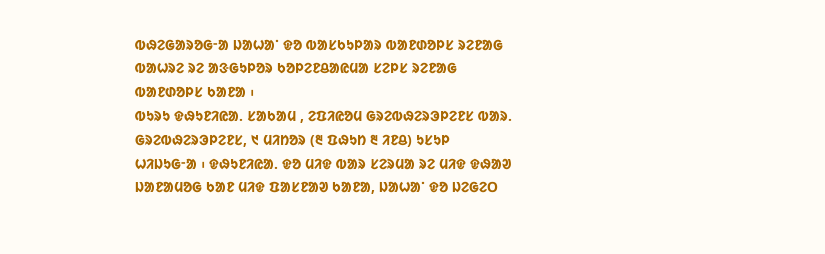ᱵᱷᱮᱜᱟᱨᱚᱜᱼᱟ ᱡᱟᱦᱟᱸ ᱫᱚ ᱵᱟᱥᱠᱩᱞᱟᱨ ᱵᱟᱱᱰᱚᱞᱥ ᱨᱮᱱᱟᱜ ᱵᱟᱦᱨᱮ ᱨᱮ ᱟᱝᱜᱩᱞᱚᱨ ᱠᱚᱞᱮᱱᱪᱟᱭᱢᱟ ᱥᱮᱞᱥ ᱨᱮᱱᱟᱜ ᱵᱟᱱᱰᱚᱞᱥ ᱠᱟᱱᱟ ᱾
ᱵᱩᱨᱩ ᱫᱷᱩᱱᱤᱭᱟ. ᱥᱟᱠᱟᱢ , ᱮᱯᱤᱭᱚᱢ ᱜᱨᱮᱵᱷᱮᱨᱳᱞᱮᱱᱥ ᱵᱟᱨ. ᱜᱨᱮᱵᱷᱮᱨᱳᱞᱮᱱᱥ, ᱑ ᱢᱤᱴᱚᱨ (᱓ ᱯᱷᱩᱴ ᱓ ᱤᱱᱪ) ᱩᱥᱩᱞ ᱦᱤᱡᱩᱜᱼᱟ ᱾ ᱫᱷᱩᱱᱤᱭᱟ. ᱫᱚ ᱢᱤᱫ ᱵᱟᱨ ᱥᱮᱨᱢᱟ ᱨᱮ ᱢᱤᱫ ᱫᱷᱟᱣ ᱡᱟᱱᱟᱢᱚᱜ ᱠᱟᱱ ᱢᱤᱫ ᱯᱟᱥᱱᱟᱣ ᱠᱟᱱᱟ, ᱡᱟᱦᱟᱸ ᱫᱚ ᱡᱮᱜᱮᱛ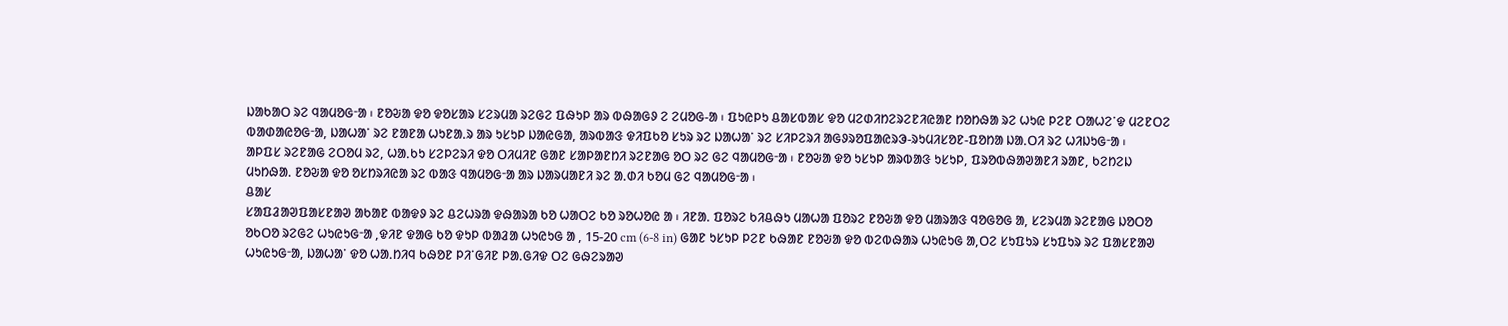ᱡᱟᱠᱟᱛ ᱨᱮ ᱧᱟᱢᱚᱜᱼᱟ ᱾ ᱱᱚᱶᱟ ᱫᱚ ᱫᱚᱥᱟᱨ ᱥᱮᱨᱢᱟ ᱨᱮᱜᱮ ᱯᱷᱩᱞ ᱟᱨ ᱵᱷᱟᱜᱽ ᱮ ᱮᱢᱚᱜ-ᱟ ᱾ ᱯᱩᱭᱞᱩ ᱪᱟᱥᱵᱟᱥ ᱫᱚ ᱢᱮᱰᱤᱴᱮᱨᱮᱱᱤᱭᱟᱱ ᱴᱚᱴᱷᱟ ᱨᱮ ᱦᱩᱭ ᱞᱮᱱ ᱛᱟᱦᱮᱸᱫ ᱢᱮᱱᱛᱮ ᱵᱟᱰᱟᱭᱚᱜᱼᱟ, ᱡᱟᱦᱟᱸ ᱨᱮ ᱱᱟᱱᱟ ᱦᱩᱱᱟᱹᱨ ᱟᱨ ᱩᱥᱩᱞ ᱡᱟᱭᱜᱟ, ᱟᱨᱵᱟᱝ ᱫᱤᱯᱠᱚ ᱥᱩᱨ ᱨᱮ ᱡᱟᱦᱟᱸ ᱨᱮ ᱥᱤᱞᱮᱨᱤ ᱟᱜᱽᱨᱚᱯᱟᱭᱨᱳ-ᱨᱩᱢᱤᱥᱚᱱ-ᱯᱚᱴᱟ ᱡᱟᱹᱛᱤ ᱨᱮ ᱦᱤᱡᱩᱜᱼᱟ ᱾
ᱟᱞᱯᱥ ᱨᱮᱱᱟᱜ ᱮᱛᱚᱢ ᱨᱮ, ᱦᱟᱹᱠᱩ ᱥᱮᱞᱮᱨᱤ ᱫᱚ ᱛᱤᱢᱤᱱ ᱜᱟᱱ ᱥᱟᱞᱟᱱᱴᱤ ᱨᱮᱱᱟᱜ ᱚᱛ ᱨᱮ ᱜᱮ ᱧᱟᱢᱚᱜᱼᱟ ᱾ ᱱᱚᱶᱟ ᱫᱚ ᱩᱥᱩᱞ ᱟᱨᱵᱟᱝ ᱩᱥᱩᱞ, ᱯᱨᱚᱵᱷᱟᱣᱟᱱᱤ ᱨᱟᱱ, ᱠᱮᱴᱮᱡ ᱢᱩᱴᱷᱟ. ᱱᱚᱶᱟ ᱫᱚ ᱚᱥᱴᱨᱤᱭᱟ ᱨᱮ ᱵᱟᱝ ᱧᱟᱢᱚᱜᱼᱟ ᱟᱨ ᱡᱟᱨᱢᱟᱱᱤ ᱨᱮ ᱟᱹᱰᱤ ᱠᱚᱢ ᱜᱮ ᱧᱟᱢᱚᱜᱼᱟ ᱾
ᱪᱟᱥ
ᱥᱟᱯᱲᱟᱣᱯᱟᱥᱱᱟᱣ ᱟᱠᱟᱱ ᱵᱟᱫᱽ ᱨᱮ ᱪᱮᱦᱨᱟ ᱫᱷᱟᱨᱟ ᱠᱚ ᱦᱟᱛᱮ ᱠᱚ ᱨᱚᱦᱚᱭ ᱟ ᱾ ᱤᱱᱟ. ᱯᱚᱨᱮ ᱠᱤᱪᱷᱩ ᱢᱟᱦᱟ ᱯᱚᱨᱮ ᱱᱚᱶᱟ ᱫᱚ ᱢᱟᱨᱟᱝ ᱧᱚᱜᱚᱜ ᱟ, ᱥᱮᱨᱢᱟ ᱨᱮᱱᱟᱜ ᱡᱚᱛᱚ ᱚᱠᱛᱚ ᱨᱮᱜᱮ ᱦᱩᱭᱩᱜᱼᱟ ,ᱫᱤᱱ ᱫᱟᱜ ᱠᱚ ᱫᱩᱞ ᱵᱟᱲᱟ ᱦᱩᱭᱩᱜ ᱟ , 15-20 cm (6-8 in) ᱜᱟᱱ ᱩᱥᱩᱞ ᱞᱮᱱ ᱠᱷᱟᱱ ᱱᱚᱶᱟ ᱫᱚ ᱵᱮᱵᱷᱟᱨ ᱦᱩᱭᱩᱜ ᱟ,ᱛᱮ ᱥᱩᱯᱩᱨ ᱥᱩᱯᱩᱨ ᱨᱮ ᱯᱟᱥᱱᱟᱣ ᱦᱩᱭᱩᱜᱼᱟ, ᱡᱟᱦᱟᱸ ᱫᱚ ᱦᱟᱹᱴᱤᱧ ᱠᱷᱚᱱ ᱞᱤᱸᱜᱤᱱ ᱞᱟᱹᱜᱤᱫ ᱛᱮ ᱜᱷᱮᱨᱟᱣ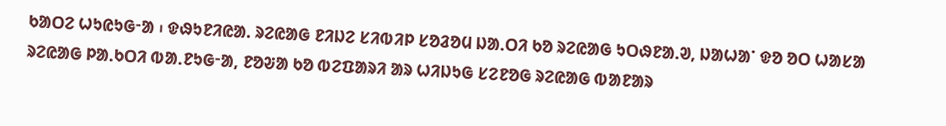ᱠᱟᱛᱮ ᱦᱩᱭᱩᱜᱼᱟ ᱾ ᱫᱷᱩᱱᱤᱭᱟ. ᱨᱮᱭᱟᱜ ᱱᱤᱡᱮ ᱥᱤᱵᱤᱞ ᱥᱚᱲᱚᱢ ᱡᱟᱹᱛᱤ ᱠᱚ ᱨᱮᱭᱟᱜ ᱩᱛᱷᱱᱟᱹᱣ, ᱡᱟᱦᱟᱸ ᱫᱚ ᱚᱛ ᱦᱟᱥᱟ ᱨᱮᱭᱟᱜ ᱞᱟᱹᱠᱛᱤ ᱵᱟᱹᱱᱩᱜᱼᱟ, ᱱᱚᱶᱟ ᱠᱚ ᱵᱮᱯᱟᱨᱤ ᱟᱨ ᱦᱤᱡᱩᱜ ᱥᱮᱱᱚᱜ ᱨᱮᱭᱟᱜ ᱵᱟᱱᱟᱨ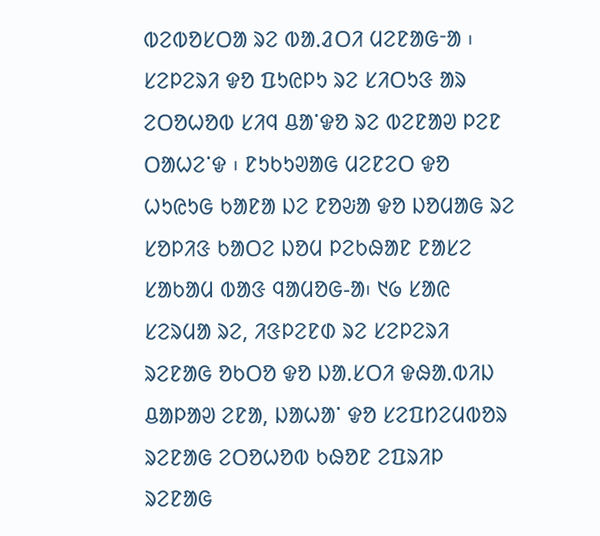ᱵᱮᱵᱚᱥᱛᱟ ᱨᱮ ᱵᱟᱹᱲᱛᱤ ᱢᱮᱱᱟᱜᱼᱟ ᱾
ᱥᱮᱞᱮᱨᱤ ᱫᱚ ᱯᱩᱭᱞᱩ ᱨᱮ ᱥᱤᱛᱩᱝ ᱟᱨ ᱮᱛᱚᱦᱚᱵ ᱥᱤᱧ ᱪᱟᱸᱫᱚ ᱨᱮ ᱵᱮᱱᱟᱣ ᱞᱮᱱ ᱛᱟᱦᱮᱸᱫ ᱾ ᱱᱩᱠᱩᱣᱟᱜ ᱢᱮᱱᱮᱛ ᱫᱚ ᱦᱩᱭᱩᱜ ᱠᱟᱱᱟ ᱡᱮ ᱱᱚᱶᱟ ᱫᱚ ᱡᱚᱢᱟᱜ ᱨᱮ ᱥᱚᱞᱤᱝ ᱠᱟᱛᱮ ᱡᱚᱢ ᱞᱮᱠᱷᱟᱱ ᱱᱟᱥᱮ ᱥᱟᱠᱟᱢ ᱵᱟᱝ ᱧᱟᱢᱚᱜ-ᱟ᱾ ᱑᱙ ᱥᱟᱭ ᱥᱮᱨᱢᱟ ᱨᱮ, ᱤᱝᱞᱮᱱᱰ ᱨᱮ ᱥᱮᱞᱮᱨᱤ ᱨᱮᱱᱟᱜ ᱚᱠᱛᱚ ᱫᱚ ᱡᱟᱹᱥᱛᱤ ᱫᱷᱟᱹᱵᱤᱡ ᱪᱟᱞᱟᱣ ᱮᱱᱟ, ᱡᱟᱦᱟᱸ ᱫᱚ ᱥᱮᱯᱴᱮᱢᱵᱚᱨ ᱨᱮᱱᱟᱜ ᱮᱛᱚᱦᱚᱵ ᱠᱷᱚᱱ ᱮᱯᱨᱤᱞ ᱨᱮᱱᱟᱜ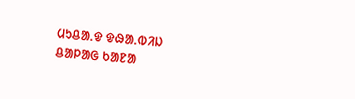ᱢᱩᱪᱟᱹᱫ ᱫᱷᱟᱹᱵᱤᱡ ᱪᱟᱞᱟᱜ ᱠᱟᱱᱟ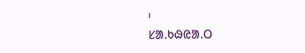᱾
ᱥᱟ.ᱠᱷᱭᱟ.ᱛ